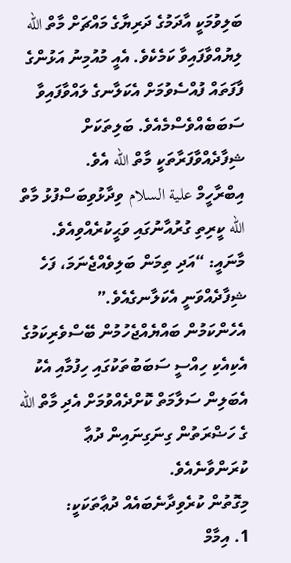ބަލިވުމަކީ އާދަމުގެ ދަރިޔާގެ މައްޗަށް މާތް الله ލިޔުއްވާފައިވާ ކަމެކެވެ. އެއީ މުއުމިނު އަޅުންގެ ފާފަތައް ފުއްސެވުމަށް އެކަލާނގެ ލައްވާފައިވާ ސަބަބެއްވެސްމެއެވެ. ބަލިތަކަށް ޝިފާދެއްވާފަރާތަކީ މާތް الله އެވެ.
އިބްރާހީމް علية السلام ވިދާޅުވިބަސްފުޅު މާތް الله ކީރިތި ގުރުއާނުގައި ވަޙީކުރެއްވިއެވެ.
މާނައީ: “އަދި ތިމަން ބަލިވެއްޖެނަމަ، ފަހެ ޝިފާދެއްވަނީ އެކަލާނގެއެވެ.”
އެހެންކަމުން ބައްޔެއްޖެހުމުން ބޭސްވެރިކަމުގެ އެކިއެކި ހިއްސީ ސަބަބުތަކުގައި ހިފުމާއި އެކު އެބަލިން ސަލާމަތް ކޮށްދެއްވުމަށް އެދި މާތް الله ގެ ހަޟްރަތުން ގިނަގިނައިން ދުޢާ ކުރަންވާނެއެވެ.
މިގޮތުން ކުރެވިދާނެބައެއް ދުޢާތަކަކީ:
1. އިމާމް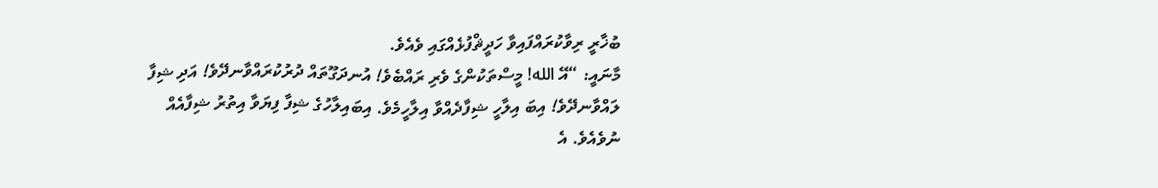ބުޚާރީ ރިވާކުރައްފައިވާ ހަދީޘްފުޅެއްގައި ވެއެވެ.
މާނައީ: “އޭ الله! މީސްތަކުންގެ ވެރި ރައްބެވެ! އުނދަގޫތައް ދުރުކުރައްވާނދޭވެ! އަދި ޝިފާ ލައްވާނދޭވެ! އިބަ އިލާހީ ޝިފާދެއްވާ އިލާހީމެވެ. އިބައިލާހުގެ ޝިފާ ފިޔަވާ އިތުރު ޝިފާއެއް ނުވެއެވެ. އެ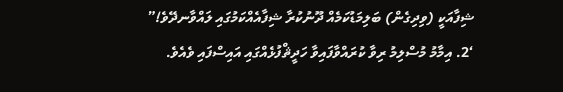ޝިފާއަކީ (ވިދިގެން) ބަލިމަޑުކަމެއް ދޫނުކުރާ ޝިފާއެއްކަމުގައި ލައްވާނދޭވެ!”
‘2. އިމާމު މުސްލިމު ރިވާ ކުރައްވާފައިވާ ހަދީޘްފުޅެއްގައި އައިސްފައި ވެއެވެ.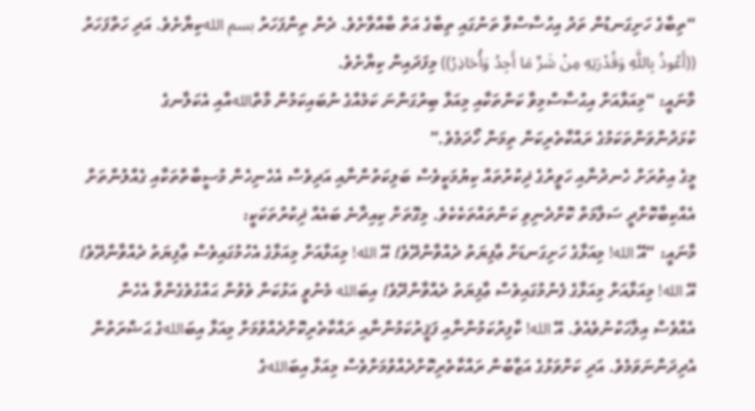“ތިބާގެ ހަށިގަނޑުން ތަދު އިހުސާސްވާ ތަނުގައި ތިބާގެ އަތް ބާއްވާށެވެ. ދެން ތިންފަހަރު بسم اللهކިޔާށެވެ. އަދި ހަތްފަހަރު ((أَعُوذُ بِاللَّهِ وَقُدْرَتِهِ مِنْ شَرِّ مَا أَجِدُ وَأُحَاذِرُ)) މިފަދައިން ކިޔާށެވެ.
މާނައީ: “މިއަޅާއަށް އިޙުސާސްމިވާ ކަންތަކާއި މިއަޅާ ބިރުގަންނަ ކަމެއްގެ ނުބައިކަމުން މާތްاللهއާއި އެކަލާނގެ ކުޅަދުންވަންތަކަމުގެ ރައްކާތެރިކަން ތިމަން ހޯދަމެވެ.”
މީގެ އިތުރަށް ހެނދުނާއި ހަވީރުގެ ޛިކުރުތައް ކިޔުމަކީވެސް ބަލިކަތުންނާއި އަދިވެސް އެހެނިހެން މުސީބާތްތަކާއި ގެއްލުންތަށް އެއްކިބާކޮށްދީ ސަލާމަތް ކޮށްދެނިވި ކަންތައްތަކެކެވެ. މިގޮތަށް ކިއިދާނެ ބައެއް ޛިކުރުތަކަކީ:
މާނައީ: “އޭ الله! މިއަޅާގެ ހަށިގަނޑަށް ޢާފިޔަތު ދެއްވާންދޭވެ! އޭ الله! މިއަޅާއަށް މިއަޅާގެ އެހުމުގައިވެސް ޢާފިޔަތު ދެއްވާންދޭވެ! އޭ الله! މިއަޅާއަށް މިއަޅާގެ ފެނުމުގައިވެސް ޢާފިޔަތު ދެއްވާންދޭވެ! އިބަالله މެނުވީ އަޅުކަން ވެވުން ޙައްގުވެގެންވާ އެހެން އެއްވެސް އިލާހަކުނުވެއެވެ. އޭ الله! ކާފިރުކަމުންނާއި ފަޤީރުކަމުންނާއި ރައްކާތެރިކޮށްދެއްވުމަށް މިއަޅާ އިބަاللهގެ ޙަޟްރަތުން އެދިދަންނަވަމެވެ. އަދި ކަށްވަޅުގެ އަޒާބުން ރައްކާތެރިކޮށްދެއްވުމަށްވެސް މިއަޅާ އިބަاللهގެ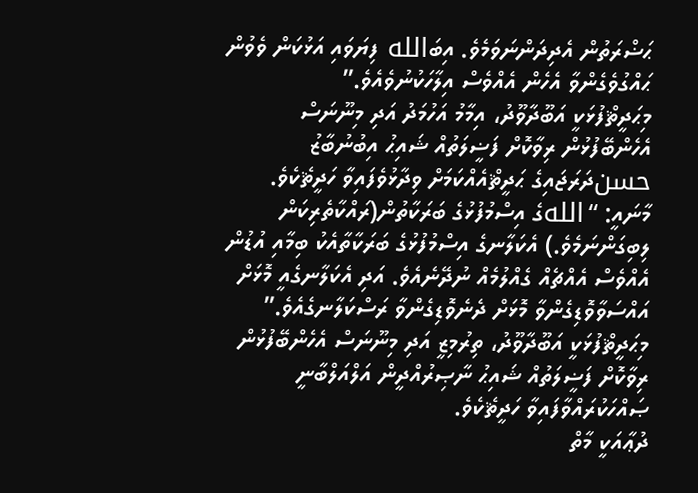ޙަޟްރަތުން އެދިދަންނަވަމެވެ. އިބަالله ފިޔަވައި އަޅުކަން ވެވުން ޙައްގުވެގެންވާ އެހެން އެއްވެސް އިލާހަކުނުވެއެވެ.”
މިޙަދީޘްފުޅަކީ އަބޫދާވޫދު، އިމާމު އަހުމަދު އަދި މިނޫނަސް އެހެންބޭފުޅުން ރިވާކޮށް ފަޟީލަތުއް ޝައިޙު އިބުނުބާޒު حسنދަރަޖައިގެ ޙަދީޘްއެއްކަމަށް ވިދާޅުވެފައިވާ ހަދީޘެކެވެ.
މާނައީ: “اللهގެ އިސްމުފުޅުގެ ބަރަކާތުން(ރައްކާތެރިކަން ލިބިގަންނަމެވެ.) އެކަލާނގެ އިސްމުފުޅުގެ ބަރަކާތާއެކު ބިމާއި އުޑުން އެއްވެސް އެއްޗެއް ގެއްލުމެއް ނުދޭނެއެވެ. އަދި އެކަލާނގެއީ މޮޅަށް އައްސަވާވޮޑިގެންވާ މޮޅަށް ދެނެވޮޑިގެންވާ ރަސްކަލާނގެއެވެ.”
މިޙަދީޘްފުޅަކީ އަބޫދާވޫދު، ތިރުމިޒީ އަދި މިނޫނަސް އެހެންބޭފުޅުން ރިވާކޮށް ފަޟީލަތުއް ޝައިޙު ނާޞިރުއްދީން އަލްއަލްބާނީ ޞައްހަކުރައްވާފައިވާ ހަދީޘެކެވެ.
ދުޢާއަކީ މާތް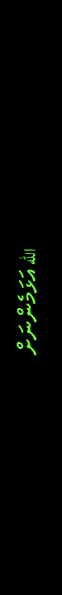الله އަޅަމެންނަށް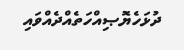ދުޅަހެޔޮޞިއްހަތެއްދެއްވައި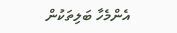އެންމެހާ ބަލިތަކުން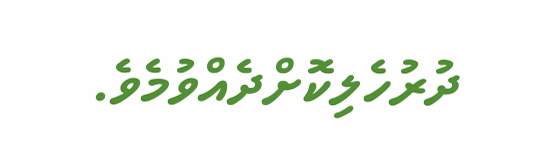ދުރުހެލިކޮށްދެއްވުމެވެ.